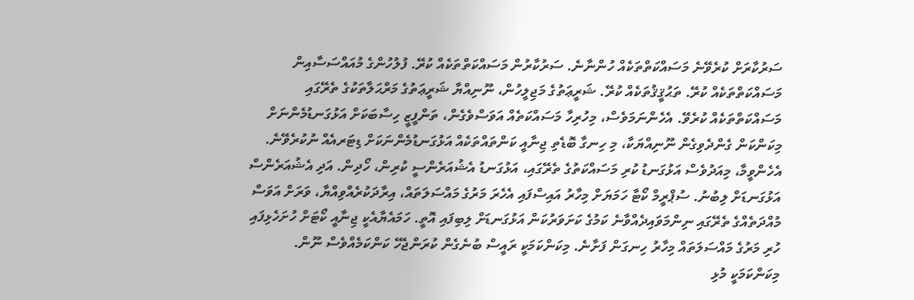ސަރުކާރަށް ކުރެވޭނެ މަސައްކަތްތަކެއް ހުންނާނެ. ސަރުކާރުން މަސައްކަތްތަކެއް ކުރޭ. ފުލުހުންގެ މުއައްސަސާއިން މަސައްކަތްތަކެއް ކުރޭ. ތަޙުޤީޤުތަކެއް ކުރޭ. ޝަރީޢަތުގެ މަޖިލީހުން، ނޫނިއްޔާ ޝަރީޢަތުގެ މަރްޙަލާތަކުގެ ތެރޭގައި މަސައްކަތްތަކެއް ކުރެވޭ. އެހެންނަމަވެސް، މިހުރިހާ މަސައްކަތެއް އަވަސްވެގެން، ތަންފީޒީ ހިސާބަކަށް އަޅުގަނޑުމެންނަށް މިކަންކަން ގެންދެވިގެން ނޫނިއްޔަކާ، މި ހިނގާ ބޮޑެތި ޖިނާއީ ކަންތައްތަކެއް އަޅުގަނޑުމެންނަކަށް ޑިޓަރއެއް ނުކުރެވޭނެ. އެހެންވީމާ، މިއަދުވެސް އަޅުގަނޑު ކުރި މަސައްކަތުގެ ތެރޭގައި، އަޅުގަނޑު އެޝުއަރެންސީ ކުރިން، ހޯދިން. އަދި އެޝުއަރެންސް އަޅުގަނޑަށް ލިބުނު. ސުޕްރީމް ކޯޓާ ހަމަޔަށް މިހާރު އައިސްފައި އެހެރަ މަރުގެ މައްސަލަތައް، އިރާދަކުރެއްވިއްޔާ، ވަރަށް އަވަސް މުއްދަތެއްގެ ތެރޭގައި ނިންމަވައިދެއްވާނެ ކަމުގެ ކަށަވަރުކަން އަޅުގަނޑަށް ލިބިފައި އޮތީ. ހަމައެޔާއެކީ ޖިނާއީ ކޯޓަށް ހުށަހެޅިފައި ހުރި މަރުގެ މައްސަލަތައް މިހާރު ހިނގަން ފަށާނެ. މިކަންކަމަކީ ރައީސް ބުނެގެން ކުރަންޖެހޭ ކަންކަމެއްވެސް ނޫން. މިކަންކަމަކީ މުޅި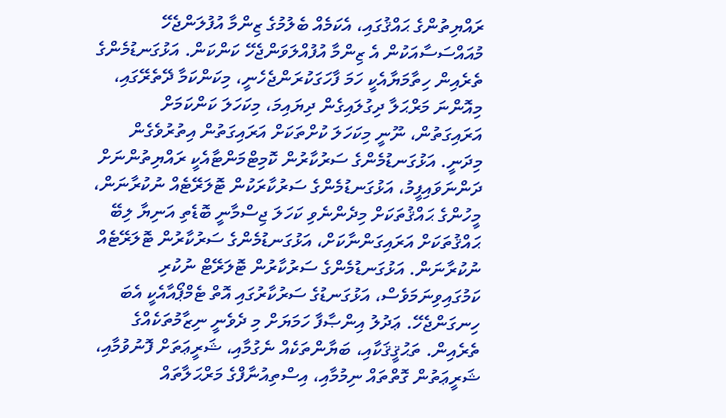ރައްޔިތުންގެ ޙައްޤުގައި، އެކަމެއް ބެލުމުގެ ޒިންމާ އުފުލަންޖެހޭ މުއައްސަސާއަކުން އެ ޒިންމާ އުފުއްލަވަންޖެހޭ ކަންކަން. އަޅުގަނޑުމެންގެ ތެރެއިން ހިތާމަޔާއެކީ ހަމަ ފާހަގަކުރަންޖެހެނީ، މިކަންކަމާ ދޭތެރޭގައި، މިއޮންނަ މަރްޙަލާ ދިގުލައިގެން ދިޔައިމަ، މިކަހަލަ ކަންކަމަށް އަރައިގަތުން، ނޫނީ މިކަހަލަ ކުށްތަކަށް އަރައިގަތުން އިތުރުވެގެން މިދަނީ. އަޅުގަނޑުމެންގެ ސަރުކާރުން ކޮމިޓްމަންޓާއެކީ ރައްޔިތުންނަށް ދަންނަވައިފީމު، އަޅުގަނޑުމެންގެ ސަރުކާރަކުން ޓޮލަރޭޓެއް ނުކުރާނަން، މީހުންގެ ޙައްޤުތަކަށް މިދެންނެވި ކަހަލަ ޖިސްމާނީ ބޮޑެތި އަނިޔާ ލިބޭ ޙައްޤުތަކަށް އަރައިގަންނާކަށް، އަޅުގަނޑުމެންގެ ސަރުކާރުން ޓޮލަރޭޓެއް ނުކުރާނަން. އަޅުގަނޑުމެންގެ ސަރުކާރުން ޓޮލަރޭޓް ނުކުރި ކަމުގައިވިނަމަވެސް، އަޅުގަނޑުގެ ސަރުކާރުގައި އޮތް ޓެމްޕޯއާއެކީ އެބަ ހިނގަންޖެހޭ. ޢަދުލު އިންޞާފާ ހަމަޔަށް މި ދެވެނީ ނިޒާމުތަކެއްގެ ތެރެއިން. ތަޙުޤީޤަކާއި، ބަޔާންތަކެއް ނެގުމާއި، ޝަރީޢަތަށް ފޮނުވުމާއި، ޝަރީޢަތުން ގޮތްތައް ނިމުމާއި، އިސްތިއުނާފްގެ މަރްޙަލާތައް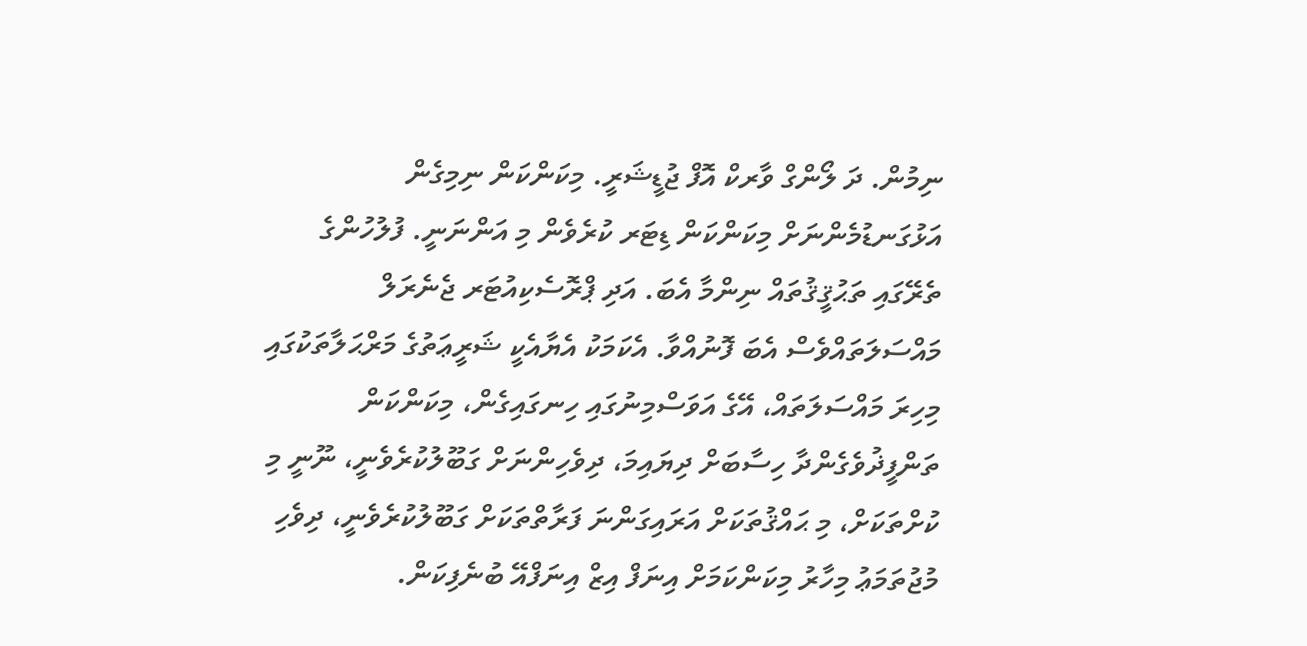ނިމުން. ދަ ލޯންގް ވާރކް އޮފް ޖުޑީޝަރީ. މިކަންކަން ނިމިގެން އަޅުގަނޑުމެންނަށް މިކަންކަން ޑިޓަރ ކުރެވެން މި އަންނަނީ. ފުލުހުންގެ ތެރޭގައި ތަޙުޤީޤުތައް ނިންމާ އެބަ. އަދި ޕްރޮސެކިއުޓަރ ޖެނެރަލް މައްސަލަތައްވެސް އެބަ ފޮނުއްވާ. އެކަމަކު އެޔާއެކީ ޝަރީޢަތުގެ މަރްޙަލާތަކުގައި މިހިރަ މައްސަލަތައް، އޭގެ އަވަސްމިނުގައި ހިނގައިގެން، މިކަންކަން ތަންފީޛުވެގެންދާ ހިސާބަށް ދިޔައިމަ، ދިވެހިންނަށް ގަބޫލުކުރެވެނީ، ނޫނީ މި ކުށްތަކަށް، މި ޙައްޤުތަކަށް އަރައިގަންނަ ފަރާތްތަކަށް ގަބޫލުކުރެވެނީ، ދިވެހި މުޖުތަމަޢު މިހާރު މިކަންކަމަށް އިނަފް އިޒް އިނަފްއޭ ބުނެފިކަން.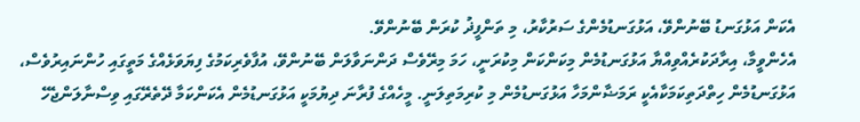އެކަން އަޅުގަނޑު ބޭނުންވޭ، އަޅުގަނޑުމެންގެ ސަރުކާރު، މި ތަންފީޛު ކުރަން ބޭނުންވޭ.
އެހެންވީމާ، އިރާދަކުރެއްވިއްޔާ އަޅުގަނޑުމެން މިކަންކަން މިކުރަނީ، ހަމަ މިރޭވެސް ދަންނަވާލަން ބޭނުންވޭ، އުފާވެރިކަމުގެ ފިޔަވަޅެއްގެ މަތީގައި ހުންނައިރުވެސް، އަޅުގަނޑުމެން ހިތްދަތިކަމަކާއެކީ ރަމަޟާންމަހާ އަޅުގަނޑުމެން މި ކުރިމަތިލަނީ. މީހެއްގެ ފުރާނަ ދިޔުމަކީ އަޅުގަނޑުމެން އެކަންކަމާ ދޭތެރޭގައި ވިސްނާލަންޖެހޭ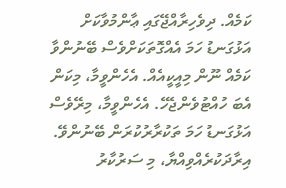ކަމެއް. ދިވެހިރާއްޖޭގައި ޢާންމުވާކަށް އަޅުގަނޑު ހަމަ އެއްގޮތަކަށްވެސް ބޭނުންވާ ކަމެއް ނޫން މިއީކީއެއް. އެހެންވީމާ، މިކަން އެބަ ހުއްޓުވެންޖެހޭ. އެހެންވީމާ، މިރޭވެސް އަޅުގަނޑު ހަމަ ތަކުރާރުކުރަން ބޭނުންވޭ. އިރާދަކުރެއްވިއްޔާ، މި ސަރުކާރު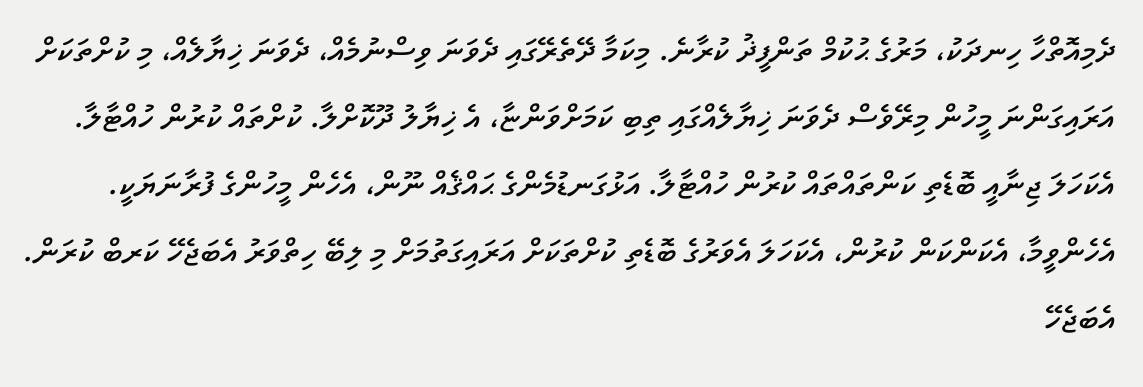ދެމިއޮތްހާ ހިނދަކު، މަރުގެ ޙުކުމް ތަންފީޛު ކުރާނެ. މިކަމާ ދޭތެރޭގައި ދެވަނަ ވިސްނުމެއް، ދެވަނަ ޚިޔާލެއް، މި ކުށްތަކަށް އަރައިގަންނަ މީހުން މިރޭވެސް ދެވަނަ ޚިޔާލެއްގައި ތިބި ކަމަށްވަންޏާ، އެ ޚިޔާލު ދޫކޮށްލާ. ކުށްތައް ކުރުން ހުއްޓާލާ. އެކަހަލަ ޖިނާއީ ބޮޑެތި ކަންތައްތައް ކުރުން ހުއްޓާލާ. އަޅުގަނޑުމެންގެ ޙައްޤެއް ނޫން، އެހެން މީހުންގެ ފުރާނަޔަކީ. އެހެންވީމާ، އެކަންކަން ކުރުން، އެކަހަލަ އެވަރުގެ ބޮޑެތި ކުށްތަކަށް އަރައިގަތުމަށް މި ލިބޭ ހިތްވަރު އެބަޖެހޭ ކަރބް ކުރަން. އެބަޖެހޭ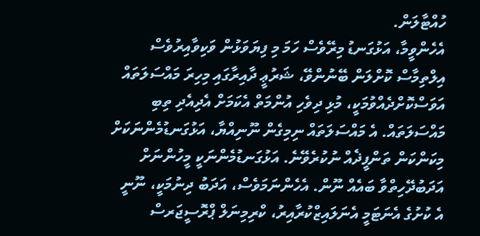ހުއްޓާލަން.
އެހެންވީމާ، އަޅުގަނޑު މިރޭވެސް ހަމަ މި ފިޔަވަޅުން ވަކިވާއިރުވެސް އިލްތިމާސް ކޮށްލަން ބޭނުންވޭ، ޝަރުޢީ ދާއިރާގައި މިހިރަ މައްސަލަތައް އަވަސްކޮށްދެއްވުމަކީ، މުޅި ދިވެހި އުންމަތް އެކަމަށް އެދިއެދި ތިބި މައްސަލަތައް. އެ މައްސަލަތައް ނިމިގެން ނޫނިއްޔާ، އަޅުގަނޑުމެންނަކަށް މިކަންކަން ތަންފީޛެއް ނުކުރެވޭނެ. އަޅުގަނޑުމެންނަކީ މީހުންނަށް އަދަބުދޭހިތްވާ ބައެއް ނޫން. އެހެންނަމަވެސް، އަދަބު ދިނުމަކީ، ނޫނީ އެ ކުށުގެ އެނަޓަމީ އެނަލައިޒްކުރާއިރު، ކްރިމިނަލް ޕްރޮސީޖަރސް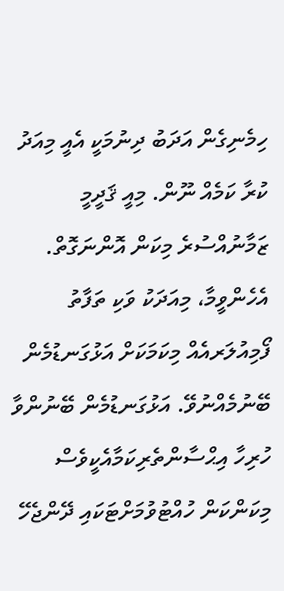ހިމެނިގެން އަދަބު ދިނުމަކީ އެއީ މިއަދު ކުރާ ކަމެއް ނޫން. މިއީ ޤަދީމީ ޒަމާނުއްސުރެ މިކަން އޮންނަގޮތް. އެހެންވީމާ، މިއަދަކު ވަކި ތަފާތު ފޯމިއުލަރއެއް މިކަމަކަށް އަޅުގަނޑުމެން ބޭނުމެއްނުވޭ. އަޅުގަނޑުމެން ބޭނުންވާ ހުރިހާ އިޙްސާންތެރިކަމާއެކީވެސް މިކަންކަން ހުއްޓުވުމަށްޓަކައި ދޭންޖެހޭ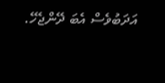އަދަބުވެސް އެބަ ދޭންޖެހޭ.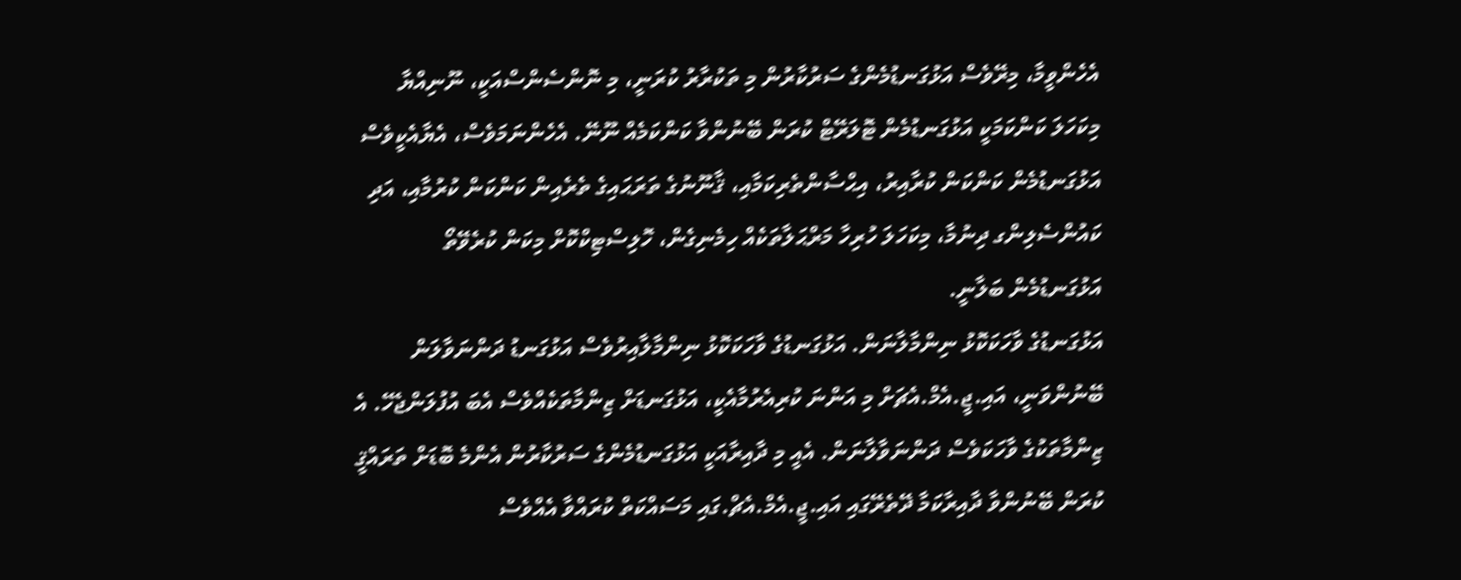އެހެންވީމާ، މިރޭވެސް އަޅުގަނޑުމެންގެ ސަރުކާރުން މި ތަކުރާރު ކުރަނީ، މި ނޮންސެންސްއަކީ، ނޫނިއްޔާ މިކަހަލަ ކަންކަމަކީ އަޅުގަނޑުމެން ޓޮލަރޭޓް ކުރަން ބޭނުންވާ ކަންކަމެއް ނޫނޭ. އެހެންނަމަވެސް، އެޔާއެކީވެސް އަޅުގަނޑުމެން ކަންކަން ކުރާއިރު، އިޙްސާންތެރިކަމާއި، ޤާނޫނުގެ ތަރަޙައިގެ ތެރެއިން ކަންކަން ކުރުމާއި، އަދި ކައުންސެލިންގ ދިނުމާ، މިކަހަލަ ހުރިހާ މަރްޙަލާތަކެއް ހިމެނިގެން، ހޮލިސްޓިކްކޮށް މިކަން ކުރެވޭތޯ އަޅުގަނޑުމެން ބަލާނީ.
އަޅުގަނޑުގެ ވާހަކަކޮޅު ނިންމާލާނަން. އަޅުގަނޑުގެ ވާހަކަކޮޅު ނިންމާލާއިރުވެސް އަޅުގަނޑު ދަންނަވާލަން ބޭނުންވަނީ، އައި.ޖީ.އެމް.އެޗަށް މި އަންނަ ކުރިއެރުމާއެކީ، އަޅުގަނޑަށް ޒިންމާތަކެއްވެސް އެބަ އުފުލަންޖެހޭ. އެ ޒިންމާތަކުގެ ވާހަކަވެސް ދަންނަވާލާނަން. އެއީ މި ދާއިރާއަކީ އަޅުގަނޑުމެންގެ ސަރުކާރުން އެންމެ ބޮޑަށް ތަރައްޤީ ކުރަން ބޭނުންވާ ދާއިރާކަމާ ދޭތެރޭގައި އައި.ޖީ.އެމް.އެޗް.ގައި މަސައްކަތް ކުރައްވާ އެއްވެސް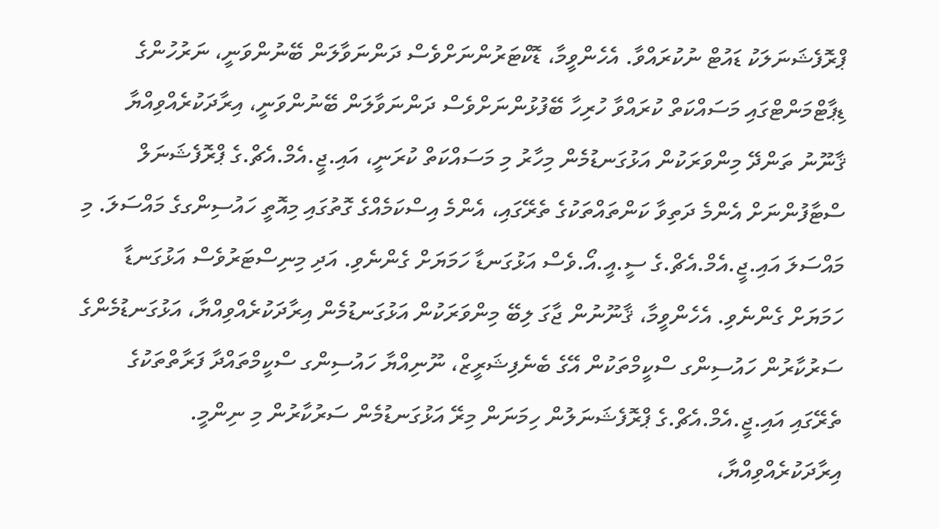ޕްރޮފެޝަނަލަކު ޑައުޓް ނުކުރައްވާ. އެހެންވީމާ، ޑޮކްޓަރުންނަށްވެސް ދަންނަވާލަން ބޭނުންވަނީ، ނަރުހުންގެ ޑިޕާޓްމަންޓްގައި މަސައްކަތް ކުރައްވާ ހުރިހާ ބޭފުޅުންނަށްވެސް ދަންނަވާލަން ބޭނުންވަނީ، އިރާދަކުރެއްވިއްޔާ ޤާނޫނު ތަންދޭ މިންވަރަކުން އަޅުގަނޑުމެން މިހާރު މި މަސައްކަތް ކުރަނީ، އައި.ޖީ.އެމް.އެޗް.ގެ ޕްރޮފެޝަނަލް ސްޓާފުންނަށް އެންމެ ދަތިވާ ކަންތައްތަކުގެ ތެރޭގައި، އެންމެ އިސްކަމެއްގެ ގޮތުގައި މިއޮތީ ހައުސިންގގެ މައްސަލަ. މި މައްސަލަ އައި.ޖީ.އެމް.އެޗް.ގެ ސީ.އީ.އޯ.ވެސް އަޅުގަނޑާ ހަމަޔަށް ގެންނެވި. އަދި މިނިސްޓަރުވެސް އަޅުގަނޑާ ހަމަޔަށް ގެންނެވި. އެހެންވީމާ، ޤާނޫނުން ޖާގަ ލިބޭ މިންވަރަކުން އަޅުގަނޑުމެން އިރާދަކުރެއްވިއްޔާ، އަޅުގަނޑުމެންގެ ސަރުކާރުން ހައުސިންގ ސްކީމްތަކުން އޭގެ ބެނެފިޝަރީޒް، ނޫނިއްޔާ ހައުސިންގ ސްކީމްތައްދާ ފަރާތްތަކުގެ ތެރޭގައި އައި.ޖީ.އެމް.އެޗް.ގެ ޕްރޮފެޝަނަލުން ހިމަނަން މިރޭ އަޅުގަނޑުމެން ސަރުކާރުން މި ނިންމީ. އިރާދަކުރެއްވިއްޔާ،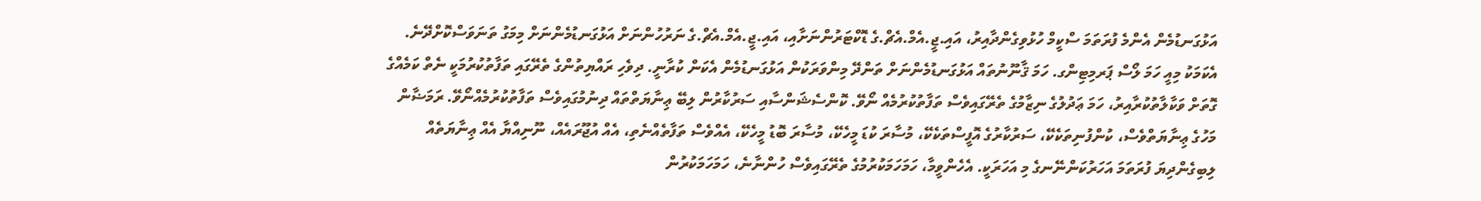އަޅުގަނޑުމެން އެންމެ ފުރަތަމަ ސްކީމް ހުޅުވިގެންދާއިރު، އައި.ޖީ.އެމް.އެޗް.ގެ ޑޮކްޓަރުންނަށާއި، އައި.ޖީ.އެމް.އެޗް.ގެ ނަރުހުންނަށް އަޅުގަނޑުމެންނަށް މިމަގު ތަނަވަސްކޮށްދޭނެ. އެކަމަކު މިއީ ހަމަ ލޯސް ޕަރމިޓިންގ. ހަމަ ޤާނޫނުތައް އަޅުގަނޑުމެންނަށް ތަންދޭ މިންވަރަކުން އަޅުގަނޑުމެން އެކަން ކުރާނީ. ދިވެހި ރައްޔިތުންގެ ތެރޭގައި ތަފާތުކުރުމަކީ ނެތް ކަމެއްގެ ގޮތަށް ވަކާލާތުކުރާއިރު، ހަމަ ޢަދުލުގެ ނިޒާމުގެ ތެރޭގައިވެސް ތަފާތުކުރުމެއް ނޯވޭ. ކޮންސެޝަންސާއި ސަރުކާރުން ލިބޭ ޢިނާޔަތްތައް ދިނުމުގައިވެސް ތަފާތުކުރުމެއްނޯވޭ. ރަމަޟާން މަހުގެ ޢިނާޔަތްވެސް، ކުންފުނިތަކެކޭ، ސަރުކާރުގެ އޮފީސްތަކެކޭ، މުސާރަ ކުޑަ މީހެކޭ، މުސާރަ ބޮޑު މީހެކޭ، އެއްވެސް ތަފާތެއްނެތި، އެއް އުޖޫރައެއް، ނޫނިއްޔާ އެއް ޢިނާޔަތެއް ލިބިގެންދިޔަ ފުރަތަމަ އަހަރުކަންނޭނގެ މި އަހަރަކީ. އެހެންވީމާ، ހަމަހަމަކުރުމުގެ ތެރޭގައިވެސް ހުންނާނެ، ހަމަހަމަކުރުން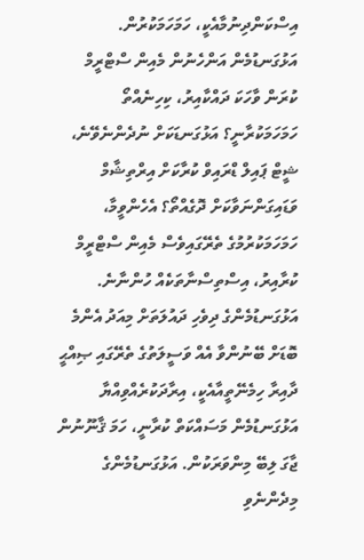އިސްކަންދިނުމާއެކީ، ހަމަހަމަކުރުން. އަޅުގަނޑުމެން އަންހެނުން މެއިން ސްޓްރީމް ކުރަން ވާހަކަ ދައްކާއިރު، ކިހިނެއްތޯ ހަމަހަމަކުރާނީ؟ އަޅުގަނޑަކަށް ނުދެންނެވޭނެ، ޝީޓް ޕައިލް ޑްރައިވް ކުރާކަށް އިރްތިޝާމް ވަޑައިގަންނަވާކަށް ދޮގެއްތޯ؟ އެހެންވީމާ، ހަމަހަމަކުރުމުގެ ތެރޭގައިވެސް މެއިން ސްޓްރީމް ކުރާއިރު، އިސްތިސްނާތަކެއް ހުންނާނެ.
އަޅުގަނޑުމެންގެ ދިވެހި ދައުލަތަށް މިއަދު އެންމެ ބޮޑަށް ބޭނުންވާ އެއް ވަސީލަތުގެ ތެރޭގައި ޞިއްޙީ ދާއިރާ ހިމެނޭތީއާއެކީ، އިރާދަކުރެއްވިއްޔާ އަޅުގަނޑުމެން މަސައްކަތް ކުރާނީ، ހަމަ ޤާނޫނުން ޖާގަ ލިބޭ މިންވަރަކުން. އަޅުގަނޑުމެންގެ މިދެންނެވި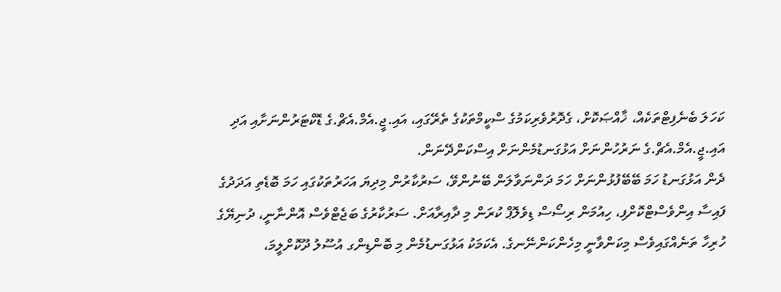ކަހަލަ ބެނެފިޓްތަކެއް، ޚާއްޞަކޮށް، ގެދޮރުވެރިކަމުގެ ސްކީމްތަކުގެ ތެރޭގައި، އައި.ޖީ.އެމް.އެޗް.ގެ ޑޮކްޓަރުންނަށާއި އަދި އައި.ޖީ.އެމް.އެޗް.ގެ ނަރުހުންނަށް އަޅުގަނޑުމެންނަށް އިސްކަންދޭނަން.
ދެން އަޅުގަނޑު ހަމަ ބޭބޭފުޅުންނަށް ހަމަ ދަންނަވާލަން ބޭނުންވޭ، ސަރުކާރުން މިދިޔަ އަހަރުތަކުގައި ހަމަ ބޮޑެތި އަދަދުގެ ފައިސާ އިންވެސްޓްކޮށްފި، ހިއުމަން ރިސޯސް ޑިވެލޮޕް ކުރަން މި ދާއިރާއަށް. ސަރުކާރުގެ ބަޖެޓްވެސް އޮންނާނީ، ދުނިޔޭގެ ހުރިހާ ތަނެއްގައިވެސް މިކަންވާނީ މިހެންކަންނޭނގެ. އެކަމަކު އަޅުގަނޑުމެން މި ބޮންޑިންގ އުސޫލު ދޫކޮށްލީމަ،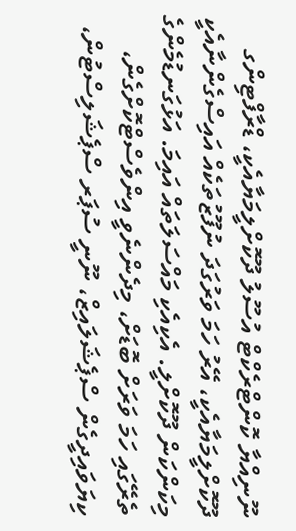ނޫނިއްޔާ ކޮންޓްރެކްޓް އުސޫލު ދޫކޮށްލީމަޔާއެކީ، ޑްރާފްޓިންގ ދޫކޮށްލީމަޔާއެކީ، އޭރު ހަމަ ވަރުގަދަ ނުފޫޒުތަކެއް އައިސްގެންނާއެކީ މިކަންކަން ދޫކޮށްލީ. އެކިއެކި މައްސަލަތައް އައިމަ. އަޅުގަނޑުމެންގެ ތެރޭގައި ހަމަ ވަރަށް ބޮޑަށް، މިދެންނެވީ އިންވެސްޓްކޮށްގެން، ކިޔަވައިދީގެން ސްޕެޝަލައިޒް، ނޫނީ ސުޕަރ ސްޕެޝަލިސްޓުން،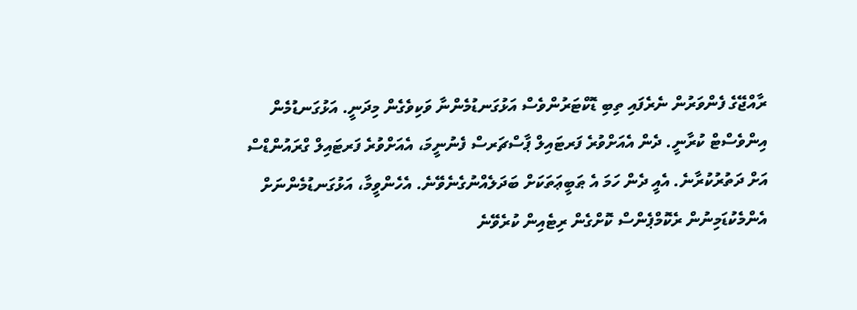ރާއްޖޭގެ ފެންވަރުން ނެރެފައި ތިބި ޑޮކްޓަރުންވެސް އަޅުގަނޑުމެންނާ ވަކިވެގެން މިދަނީ. އަޅުގަނޑުމެން އިންވެސްޓް ކުރާނީ. ދެން އެއަށްވުރެ ފަރޓައިލް ޕާސްޗަރސް ފެނުނީމަ، އެއަށްވުރެ ފަރޓައިލް ގްރައުންޑްސް އަށް ދަތުރުކުރާނެ. އެއީ ދެން ހަމަ އެ ޠަބީޢަތަކަށް ބަދަލެއްނުގެނެވޭނެ. އެހެންވީމާ، އަޅުގަނޑުމެންނަށް އެންމެކުޑަމިނުން ރެކޮމްޕެންސް ކޮށްގެން ރިޓެއިން ކުރެވޭނެ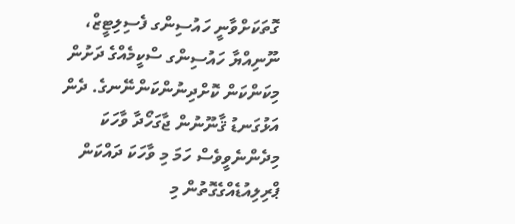ގޮތަކަށްވާނީ ހައުސިންގ ފެސިލިޓީޒް، ނޫނިއްޔާ ހައުސިންގ ސްކީމެއްގެ ދަށުން މިކަންކަން ކޮށްދިނުންކަންނޭނގެ. ދެން އަޅުގަނޑު ޤާނޫނުން ޖާގަހޯދާ ވާހަކަ މިދެންނެވީވެސް ހަމަ މި ވާހަކަ ދައްކަން ޕްރިލިއުޑެއްގެގޮތުން މި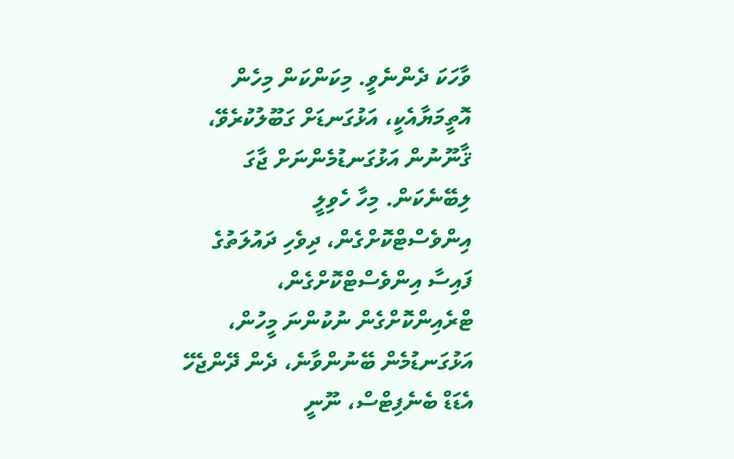ވާހަކަ ދެންނެވީ. މިކަންކަން މިހެން އޮތީމަޔާއެކީ، އަޅުގަނޑަށް ގަބޫލުކުރެވޭ، ޤާނޫނުން އަޅުގަނޑުމެންނަށް ޖާގަ ލިބޭނެކަން. މިހާ ހެވިލީ އިންވެސްޓްކޮށްގެން، ދިވެހި ދައުލަތުގެ ފައިސާ އިންވެސްޓްކޮށްގެން، ޓްރެއިންކޮށްގެން ނުކުންނަ މީހުން، އަޅުގަނޑުމެން ބޭނުންވާނެ، ދެން ދޭންޖެހޭ އެޑަޑް ބެނެފިޓްސް، ނޫނީ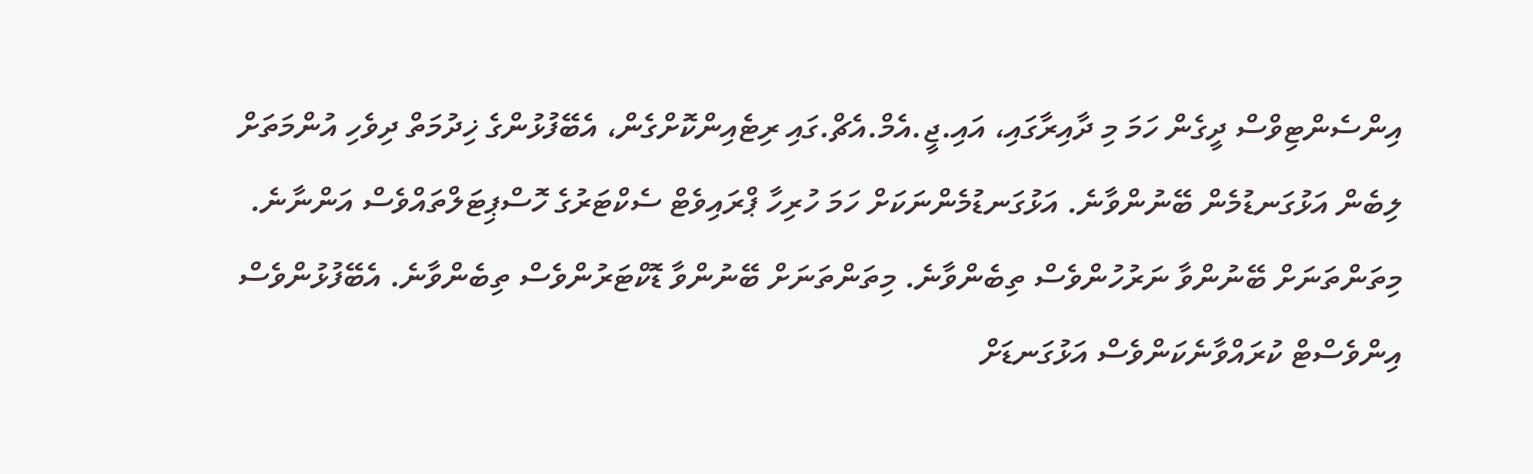އިންސެންޓިވްސް ދީގެން ހަމަ މި ދާއިރާގައި، އައި.ޖީ.އެމް.އެޗް.ގައި ރިޓެއިންކޮށްގެން، އެބޭފުޅުންގެ ޚިދުމަތް ދިވެހި އުންމަތަށް ލިބެން އަޅުގަނޑުމެން ބޭނުންވާނެ. އަޅުގަނޑުމެންނަކަށް ހަމަ ހުރިހާ ޕްރައިވެޓް ސެކްޓަރުގެ ހޮސްޕިޓަލްތައްވެސް އަންނާނެ. މިތަންތަނަށް ބޭނުންވާ ނަރުހުންވެސް ތިބެންވާނެ. މިތަންތަނަށް ބޭނުންވާ ޑޮކްޓަރުންވެސް ތިބެންވާނެ. އެބޭފުޅުންވެސް އިންވެސްޓް ކުރައްވާނެކަންވެސް އަޅުގަނޑަށް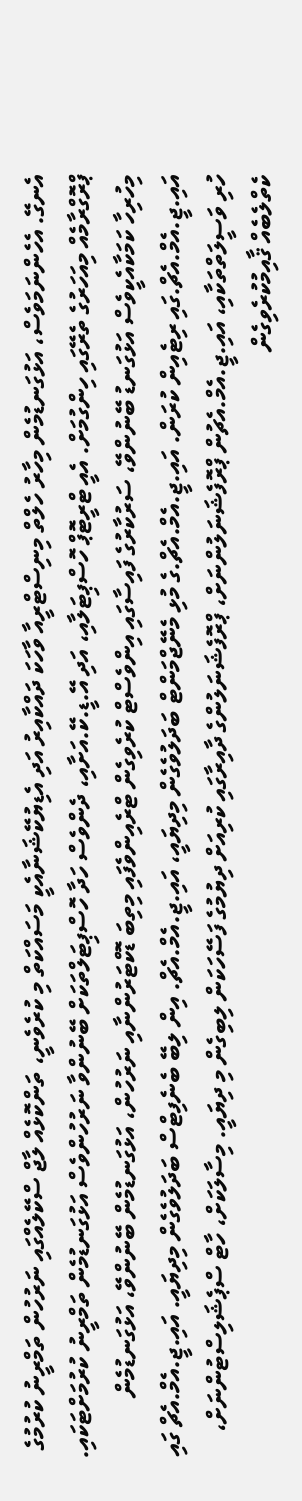އެނގޭ. އެހެންނަމަވެސް، އަޅުގަނޑުމެން މިހާރު ހެލްތް މިނިސްޓްރީއާ ވާހަކަ ދައްކާއިރު އަދި އެޑިޔުކޭޝަނާއެކީ މަސައްކަތް މި ކުރެވެނީ، ތަންކޮޅެއް ލާޖް ސްކޭލެއްގައި ނަރުހުން ތަމްރީނު ކުރުމުގެ ޕްރޮގްރާމެއް މިއަހަރުގެ ތެރޭގައި ހިންގުމަށް. އެއީ ޓްރީޓޮޕް ހޮސްޕިޓަލާއި، އަދި އޭ.ޑީ.ކޭ.އަށާއި، ދެންވެސް ހަދާ ހޮސްޕިޓަލްތަކަށް ބޭނުންވާ ނަރުހުންވެސް އަޅުގަނޑުމެން ތަމްރީނު ކުރުމަށްޓަކައި.
މިހުރިހާ ކަމަކާއެކީވެސް އަޅުގަނޑު ބޭނުންވޭ، ސަރުކާރުގެ ފައިސާގައި އިންވެސްޓް ކުރެވިގެން ޓްރެއިންވެފައި މިތިބަ ޑޮކްޓަރުންނާއި ނަރުހުން، އަޅުގަނޑުމެން ބޭނުންވޭ، އަޅުގަނޑުމެން އައި.ޖީ.އެމް.އެޗް.ގައި ރިޓެއިން ކުރަން. އައި.ޖީ.އެމް.އެޗް.ގެ މުޅި މެނޭޖްމަންޓް ބަދަލުވެގެން މިދިޔައީ، އައި.ޖީ.އެމް.އެޗް. އިން ލިބޭ ބެނެފިޓްސް ބަދަލުވެގެން މިދިޔައީ. އައި.ޖީ.އެމް.އެޗް ގައި ހުރި ވަސީލަތްތަކާއި، އައި.ޖީ.އެމް.އެޗުން ޕްރޮފެޝަނަލުންނަށް، ޕްރޮފެޝަނަލުންގެ ދާއިރާގައި ކުރިއަށް ދިޔުމުގެ ފަސޭހަކަން ލިބިގެން މި ދިޔައީ. މިސާލަކަށް، ހާޓް ސްޕެޝަލިސްޓުންނަށް، ކެތްލެބެއް ޤާއިމުކުރެވިގެން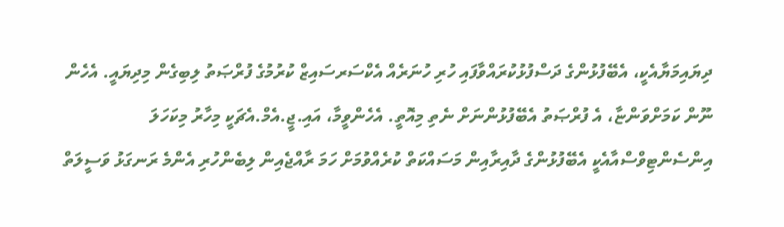ދިޔައިމަޔާއެކީ، އެބޭފުޅުންގެ ދަސްފުޅުކުރައްވާފައި ހުރި ހުނަރެއް އެކްސަރސައިޒް ކުރުމުގެ ފުރްޞަތު ލިބިގެން މިދިޔައީ. އެހެން ނޫން ކަމަށްވަންޏާ، އެ ފުރްޞަތު އެބޭފުޅުންނަށް ނެތި މިއޮތީ. އެހެންވީމާ، އައި.ޖީ.އެމް.އެޗަކީ މިހާރު މިކަހަލަ އިންސެންޓިވްސްއާއެކީ އެބޭފުޅުންގެ ދާއިރާއިން މަސައްކަތް ކުރެއްވުމަށް ހަމަ ރާއްޖެއިން ލިބެންހުރި އެންމެ ރަނގަޅު ވަސީލަތް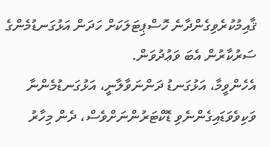ޤާއިމުކުރެވިގެންދާނެ ހޮސްޕިޓަލަކަށް ހަދަން އަޅުގަނޑުމެންގެ ސަރުކާރުން އެބަ ވަޢުދުވަން.
އެހެންވީމާ، އަޅުގަނޑު ދަންނަވާލާނީ، އަޅުގަނޑުމެންނާ ވަކިވެވަޑައިގެންނެވި ޑޮކްޓަރުންނަށްވެސް، ދެން މިހާރު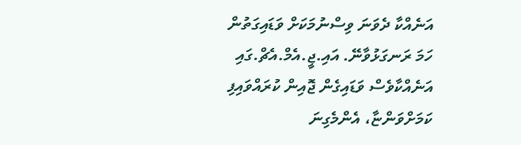އަނެއްކާ ދެވަނަ ވިސްނުމަކަށް ވަޑައިގަތުން ހަމަ ރަނގަޅުވާނޭ. އައި.ޖީ.އެމް.އެޗް.ގައި އަނެއްކާވެސް ވަޑައިގެން ޖޮއިން ކުރައްވައިފި ކަމަށްވަންޏާ، އެންމެގިނަ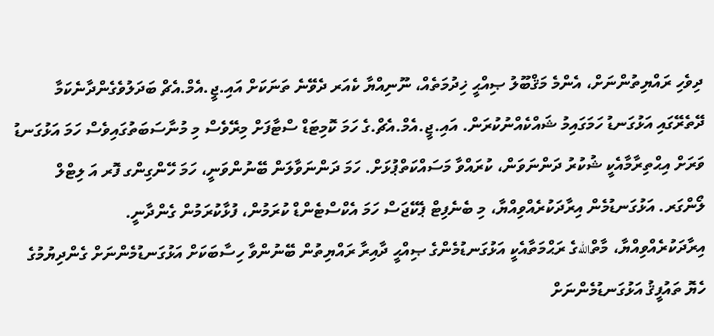ދިވެހި ރައްޔިތުންނަށް، އެންމެ މަޤްބޫލު ޞިއްޙީ ޚިދުމަތެއް، ނޫނިއްޔާ ކެއަރ ދެވޭނެ ތަނަކަށް އައި.ޖީ.އެމް.އެޗް ބަދަލުވެގެންދާނެކަމާ ދޭތެރޭގައި އަޅުގަނޑު ހަމަގައިމު ޝައްކެއްނުކުރަން. އައި.ޖީ.އެމް.އެޗް.ގެ ހަމަ ކޮމިޓަޑް ސްޓާފަށް މިރޭވެސް މި މުނާސަބަތުގައިވެސް ހަމަ އަޅުގަނޑު ވަރަށް އިޙްތިރާމާއެކީ ޝުކުރު ދަންނަވަން، ކުރައްވާ މަސައްކަތްޕުޅަށް. ހަމަ ދަންނަވާލަން ބޭނުންވަނީ، ހަމަ ހޭންގިންގ ފޮރ އަ ލިޓްލް ލޯންގަރ. އަޅުގަނޑުމެން އިރާދަކުރެއްވިއްޔާ، މި ބެނެފިޓް ޕެކޭޖަސް ހަމަ އެކްސްޓެންޑް ކުރަމުން، ފުޅާކުރަމުން ގެންދާނީ.
އިރާދަކުރެއްވިއްޔާ، މާތްاللهގެ ރަޙްމަތާއެކީ އަޅުގަނޑުމެންގެ ޞިއްޙީ ދާއިރާ ރައްޔިތުން ބޭނުންވާ ހިސާބަކަށް އަޅުގަނޑުމެންނަށް ގެންދިޔުމުގެ ހެޔޮ ތައުފީޤު އަޅުގަނޑުމެންނަށް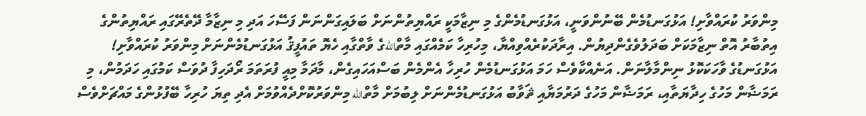މިންވަރު ކުރައްވާށި! އަޅުގަނޑުމެން ބޭނުންވަނީ، އަޅުގަނޑުމެންގެ މި ނިޒާމަކީ ރައްޔިތުންނަށް ބަލައިގަންނަން ފަސޭހަ އަދި މި ނިޒާމާ ދޭތެރޭގައި ރައްޔިތުންގެ އިތުބާރު އޮތް ނިޒާމަކަށް ބަދަލުވެގެންދިޔުން. އިރާދަކުރެއްވިއްޔާ، މިހުރިހާ ކަމެއްގައި މާތްاللهގެ ވާތްގާއި ހެޔޮ ތައުފީޤު އަޅުގަނޑުމެންނަށް މިންވަރު ކުރައްވާށި!
އަޅުގަނޑުގެ ވާހަކަކޮޅު ނިންމާލާނަން. އަނެއްކާވެސް ހަމަ އަޅުގަނޑުމެން ހުރިހާ އެންމެން ބަސްއަހައިގެން، މާދަމާ މިއީ ފުރަތަމަ ރޯދަހިފާ ދުވަސް ކަމުގައި ހަދަމުން، މި ރަމަޟާން މަހުގެ ހިދާޔަތާއި، ރަމަޟާން މަހުގެ ދަރުމަޔާއި ޘަވާބު އަޅުގަނޑުމެންނަށް ލިބުމަށް މާތްالله މިންވަރުކޮށްދެއްވުމަށް އެދި ތިޔަ ހުރިހާ ބޭފުޅުންގެ މައްޗަށްވެސް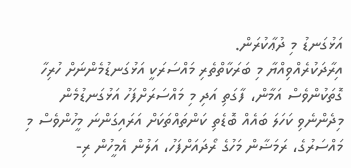އަޅުގަނޑު މި ދުޢާކުރަން.
އިރާދަކުރެއްވިއްޔާ މި ބަރަކާތްތެރި މައްސަރަކީ އަޅުގަނޑުމެންނަށް ހުރިހާ ގޮތަކުންވެސް އަމާން، ފާގަތި އަދި މި މައްސަރަށްފަހު އަޅުގަނޑުމެން މިދެންނެވި ކަހަލަ ބައެއް ބޮޑެތި ކަންތައްތަކަށް އަރައިގަންނަ މީހުންވެސް މި މައްސަރުގެ، ރަމަޟާން މަހުގެ ރޯދައަށްފަހު، އަލުން އެމީހުން ރި-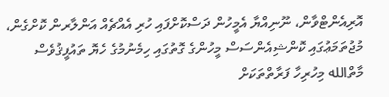އޮރިއެންޓްވާން، ނޫނިއްޔާ އެމީހުން ދަސްކޮށްފައި ހުރި އެއްޗެއް އަންލާރން ކޮށްގެން، މުޖުތަމަޢުގައި ކޮންޝިއެންސަސް މީހުންގެ ގޮތުގައި ހިމެނުމުގެ ހެޔޮ ތައުފީޤުވެސް މާތްالله މިހުރިހާ ފަރާތްތަކަށް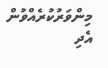މިންވަރުކުރެއްވުން އެދި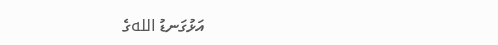އަޅުގަނޑު اللهގެ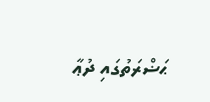ޙަޟްރަތުގައި ދުޢާ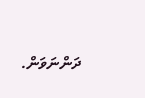ދަންނަވަން.